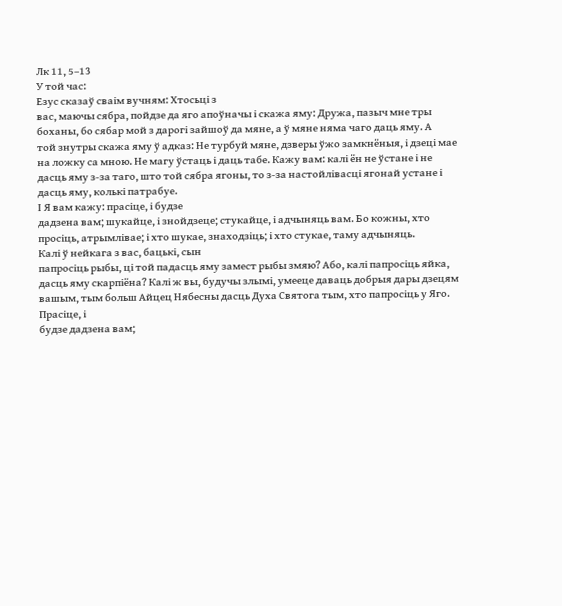Лк 11, 5–13
У той час:
Езус сказаў сваім вучням: Хтосьці з
вас, маючы сябра, пойдзе да яго апоўначы і скажа яму: Дружа, пазыч мне тры
боханы, бо сябар мой з дарогі зайшоў да мяне, а ў мяне няма чаго даць яму. А
той знутры скажа яму ў адказ: Не турбуй мяне, дзверы ўжо замкнёныя, і дзеці мае
на ложку са мною. Не магу ўстаць і даць табе. Кажу вам: калі ён не ўстане і не
дасць яму з-за таго, што той сябра ягоны, то з-за настойлівасці ягонай устане і
дасць яму, колькі патрабуе.
І Я вам кажу: прасіце, і будзе
дадзена вам; шукайце, і знойдзеце; стукайце, і адчыняць вам. Бо кожны, хто
просіць, атрымлівае; і хто шукае, знаходзіць; і хто стукае, таму адчыняць.
Калі ў нейкага з вас, бацькі, сын
папросіць рыбы, ці той падасць яму замест рыбы змяю? Або, калі папросіць яйка,
дасць яму скарпіёна? Калі ж вы, будучы злымі, умееце даваць добрыя дары дзецям
вашым, тым больш Айцец Нябесны дасць Духа Святога тым, хто папросіць у Яго.
Прасіце, і
будзе дадзена вам;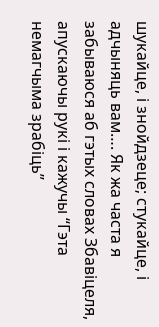шукайце, і знойдзеце; стукайце, і адчыняць вам…. Як жа часта я забываюся аб гэтых словах Збавіцеля, апускаючы рукі і кажучы “Гэта
немагчыма зрабіць”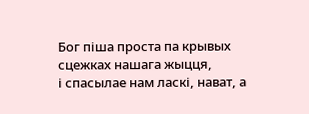Бог піша проста па крывых сцежках нашага жыцця,
і спасылае нам ласкі, нават, а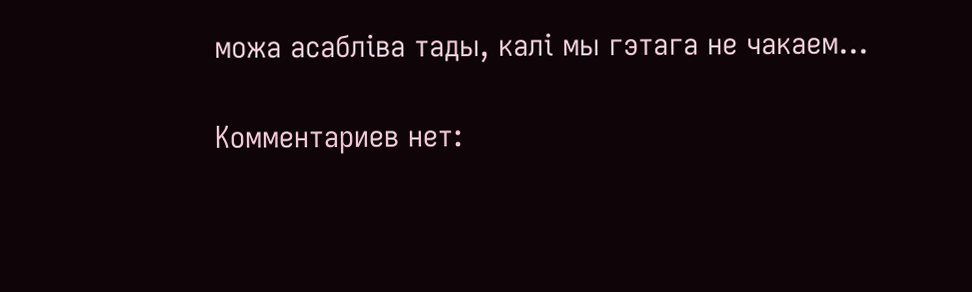можа асабліва тады, калі мы гэтага не чакаем…

Комментариев нет: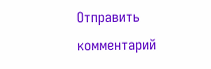Отправить комментарий